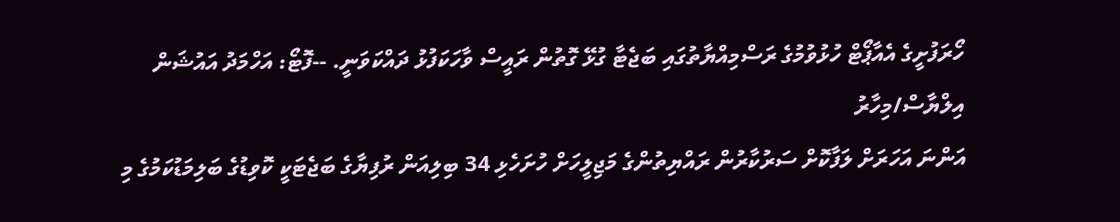ހޯރަފުށީގެ އެއާޕޯޓް ހުޅުވުމުގެ ރަސްމިއްޔާތުގައި ބަޖެޓާ ގުޅޭ ގޮތުން ރައީސް ވާހަކަފުޅު ދައްކަވަނީ. --ފޮޓޯ: އަހްމަދު އައުޝަން އިލްޔާސް/މިހާރު
އަންނަ އަހަރަށް ލަފާކޮށް ސަރުކާރުން ރައްޔިތުންގެ މަޖިލީހަށް ހުށަހެޅި 34 ބިލިއަން ރުފިޔާގެ ބަޖެޓަކީ ކޮވިޑުގެ ބަލިމަޑުކަމުގެ މި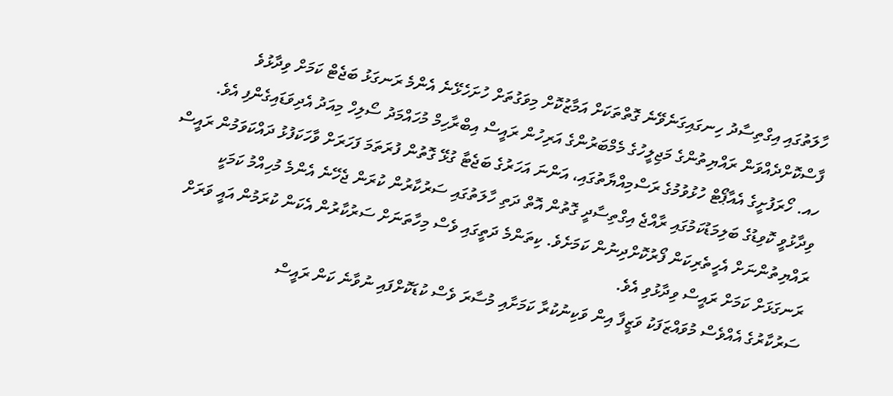ހާލަތުގައި އިގްތިސާދު ހިނގައިގަނެވޭނެ ގޮތްތަކަށް އަމާޒުކޮށް މިވަގުތަށް ހުށަހެޅޭނެ އެންމެ ރަނގަޅު ބަޖެޓް ކަމަށް ވިދާޅުވެ ފާސްކޮށްދެއްވަން ރައްޔިތުންގެ މަޖިލީހުގެ މެމްބަރުންގެ އަރިހުން ރައީސް އިބްރާހިމް މުހައްމަދު ސޯލިހް މިއަދު އެދިވަޑައިގެންފި އެވެ.
ހއ. ހޯރަފުށީގެ އެއާޕޯޓް ހުޅުވުމުގެ ރަސްމިއްޔާތުގައި، އަންނަ އަހަރުގެ ބަޖެޓާ ގުޅޭ ގޮތުން ފުރަތަމަ ފަހަރަށް ވާހަކަފުޅު ދައްކަވަމުން ރައީސް ވިދާޅުވީ ކޮވިޑުގެ ބަލިމަޑުކަމުގައި ރާއްޖެ އިގްތިސާދީ ގޮތުން އޮތް ދަތި ހާލަތުގައި ސަރުކާރުން ކުރަން ޖެހޭނެ އެންމެ މުހިއްމު ކަމަކީ ރައްޔިތުންނަށް އެހީތެރިކަން ފޯރުކޮށްދިނުން ކަމަށެވެ. ކިތަންމެ ދަތީގައި ވެސް މިހާތަނަށް ސަރުކާރުން އެކަން ކުރަމުން އައީ ވަރަށް ރަނގަޅަށް ކަމަށް ރައީސް ވިދާޅުވި އެވެ.
ސަރުކާރުގެ އެއްވެސް މުވައްޒަފަކު ވަޒީފާ އިން ވަކިނުކުރާ ކަމަށާއި މުސާރަ ވެސް ކުޑަކޮށްފައި ނުވާނެ ކަން ރައީސް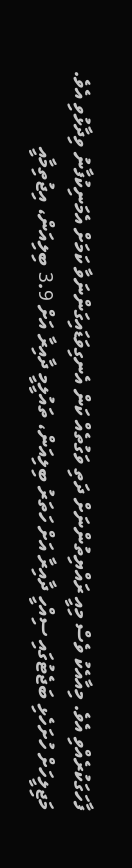ފާހަގަކުރެއްވި އެވެ. މިއާއެކު ވެސް މިއީ ރައްޔިތުންނަށް ދަތި ވަގުތެއް ކަން އެނގިވަޑައިގަންނަވާ ކަމަށް އެމަނިކުފާނު ވިދާޅުވި އެވެ.
މަޖިލީހަށް ހުށަހެޅި ބަޖެޓުގައި ސިއްހީ ދާއިރާ އަށް ހަތަރު ބިލިއަން، ތައުލީމީ ދާއިރާ އަށް 3.9 ބިލިއަން، އިޖުތިމާއީ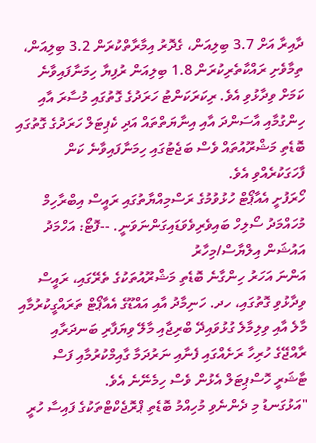ދާއިރާ އަށް 3.7 ބިލިއަން، ގެދޮރު އިމާރާތްކުރަން 3.2 ބިލިއަން، ތިމާވެށި ރައްކާތެރިކުރަން 1.8 ބިލިއަން ރުފިޔާ ހިމަނާފައިވާނެ ކަމަށް ވިދާޅުވި އެވެ. ރިކަރަކަންޓު ހަރަދުގެ ގޮތުގައި މުސާރަ އާއި ހިންގުމާއި އާސަންދަ އާއި އިނާޔަތްތައް އަދި ކެޕިޓަލް ހަރަދުގެ ގޮތުގައި ބޮޑެތި މަޝްރޫއުތައް ވެސް ބަޖެޓުގައި ހިމަނާފައިވާނެ ކަން ފާހަގަކުރެއްވި އެވެ.
ހޯރަފުށީ އެއާޕޯޓް ހުޅުވުމުގެ ރަސްމިއްޔާތުގައި ރައީސް އިބްރާހިމް މުހައްމަދު ސޯލިހް ބައިވެރިވެވަޑައިގަންނަވަނީ. --ފޮޓޯ: އަހްމަދު އައުޝަން އިލްޔާސް/މިހާރު
އަންނަ އަހަރު ހިންގާނެ ބޮޑެތި މަޝްރޫއުތަކުގެ ތެރޭގައި، ރައީސް ވިދާޅުވި ގޮތުގައި، ހދ. ހަނިމާދު އާއި އައްޑޫގެ އެއާޕޯޓް ތަރައްގީކުރުމާއި މާލެ އާއި ވިލިމާލެ ގުޅުވައިދޭ ބްރިޖާއި މާލޭ ވިޔަފާރި ބަނދަރާއި ރާއްޖޭގެ ހުރިހާ ރަށެއްގައި ފެނާއި ނަރުދަމާ ގާއިމްކުރުމާއި ފަސް ޓާޝަރީ ހޮސްޕިޓަލް އެޅުން ވެސް ހިމެނޭނެ އެވެ.
"އަޅުގަނޑު މި ދެންނެވި މުހިއްމު ބޮޑެތި ޕްރޮޖެކްޓްތަކުގެ ފައިސާ ހުރީ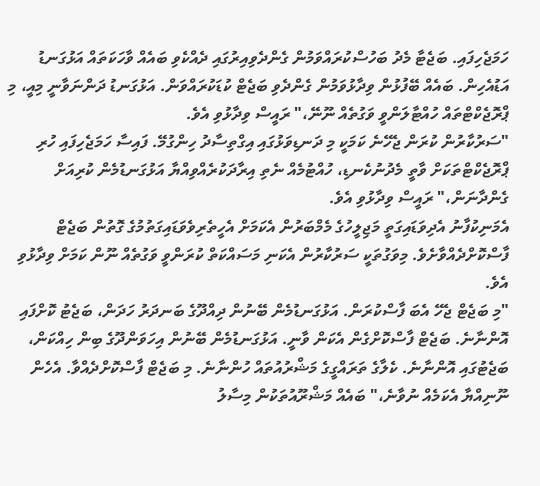ހަމަޖެހިފައި. ބަޖެޓާ މެދު ބަހުސްކުރައްވަމުން ގެންދެވިއިރުގައި ދެއްކެވި ބައެއް ވާހަކަތައް އަޅުގަނޑު އަޑުއެހިން. ބައެއް ބޭފުޅުން ވިދާޅުވަމުން ގެންދެވި ބަޖެޓް ކުޑަކުރައްވަން. އަޅުގަނޑު ދަންނަވާނީ މިއީ، މި ޕްރޮޖެކްޓްތައް ހުއްޓާލަންވީ ވަގުތެއް ނޫނޭ،" ރައީސް ވިދާޅުވި އެވެ.
"ސަރުކާރުން ކުރަން ޖެހޭނެ ކަމަކީ މި ދަނޑިވަޅުގައި އިގްތިސާދު ހިންގުމޭ. ފައިސާ ހަމަޖެހިފައި ހުރި ޕްރޮޖެކްޓްތަކަށް ވާތީ މެދުނުކެނޑި، ހުއްޓުމެއް ނެތި އިރާދަކުރެއްވިއްޔާ އަޅުގަނޑުމެން ކުރިއަށް ގެންދާނަން،" ރައީސް ވިދާޅުވި އެވެ.
އެމަނިކުފާނު އެދިވަޑައިގަތީ މަޖިލީހުގެ މެމްބަރުން އެކަމަށް އެހީތެރިވެވަޑައިގަތުމުގެ ގޮތުން ބަޖެޓް ފާސްކޮށްދެއްވާށެވެ. މިވަގުތަކީ ސަރުކާރުން އެކަނި މަސައްކަތް ކުރަންވީ ވަގުތެއް ނޫން ކަމަށް ވިދާޅުވި އެވެ.
"މި ބަޖެޓް ޖެހޭ އެބަ ފާސްކުރަން. އަޅުގަނޑުމެން ބޭނުން ދިއްދޫގެ ބަނދަރު ހަދަން، ބަޖެޓު ކޮށްފައި އޮންނާނެ. ބަޖެޓް ފާސްކޮށްގެން އެކަން ވާނީ. އަޅުގަނޑުމެން ބޭނުން އިހަވަންދޫގެ ބިން ހިއްކަން، ބަޖެޓުގައި އޮންނާނެ. ކެލާގެ ތަރައްގީގެ މަޝްރުއުތައް ހުންނާނެ. މި ބަޖެޓް ފާސްކޮށްދެއްވާ. އެހެން ނޫނިއްޔާ އެކަމެއް ނުވާނެ،" ބައެއް މަޝްރޫއުތަކުން މިސާލު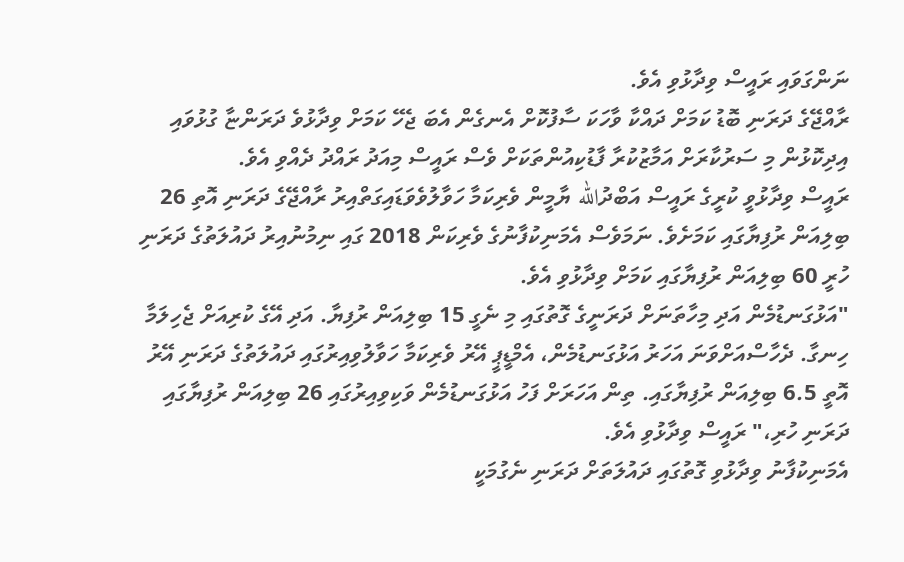ނަންގަވައި ރައީސް ވިދާޅުވި އެވެ.
ރާއްޖޭގެ ދަރަނި ބޮޑު ކަމަށް ދައްކާ ވާހަކަ ސާފުކޮށް އެނގެން އެބަ ޖެހޭ ކަމަށް ވިދާޅުވެ ދަރަންޏާ ގުޅުވައި އިދިކޮޅުން މި ސަރުކާރަށް އަމާޒުކުރާ ފާޑުކިއުންތަކަށް ވެސް ރައީސް މިއަދު ރައްދު ދެއްވި އެވެ.
ރައީސް ވިދާޅުވީ ކުރީގެ ރައީސް އަބްދުالله ޔާމީން ވެރިކަމާ ހަވާލުވެވަޑައިގަތްއިރު ރާއްޖޭގެ ދަރަނި އޮތި 26 ބިލިއަން ރުފިޔާގައި ކަމަށެވެ. ނަމަވެސް އެމަނިކުފާނުގެ ވެރިކަން 2018 ގައި ނިމުނުއިރު ދައުލަތުގެ ދަރަނި ހުރީ 60 ބިލިއަން ރުފިޔާގައި ކަމަށް ވިދާޅުވި އެވެ.
"އަޅުގަނޑުމެން އަދި މިހާތަނަށް ދަރަނީގެ ގޮތުގައި މި ނެގީ 15 ބިލިއަން ރުފިޔާ. އަދި އޭގެ ކުރިއަށް ޖެހިލަމާ ހިނގާ. ދެހާސްއަށްވަނަ އަހަރު އަޅުގަނޑުމެން، އެމްޑީޕީ އޭރު ވެރިކަމާ ހަވާލުވިއިރުގައި ދައުލަތުގެ ދަރަނި އޭރު އޮތީ 6.5 ބިލިއަން ރުފިޔާގައި. ތިން އަހަރަށް ފަހު އަޅުގަނޑުމެން ވަކިވިއިރުގައި 26 ބިލިއަން ރުފިޔާގައި ދަރަނި ހުރި،" ރައީސް ވިދާޅުވި އެވެ.
އެމަނިކުފާނު ވިދާޅުވި ގޮތުގައި ދައުލަތަށް ދަރަނި ނެގުމަކީ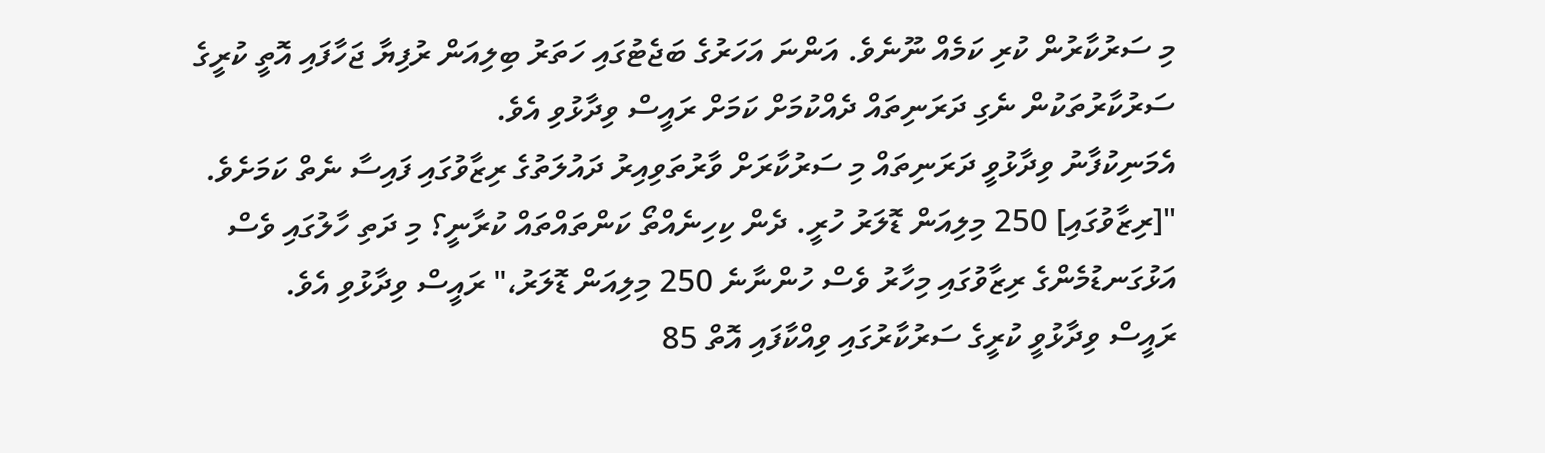މި ސަރުކާރުން ކުރި ކަމެއް ނޫނެވެ. އަންނަ އަހަރުގެ ބަޖެޓުގައި ހަތަރު ބިލިއަން ރުފިޔާ ޖަހާފައި އޮތީ ކުރީގެ ސަރުކާރުތަކުން ނެގި ދަރަނިތައް ދެއްކުމަށް ކަމަށް ރައީސް ވިދާޅުވި އެވެ.
އެމަނިކުފާނު ވިދާޅުވީ ދަރަނިތައް މި ސަރުކާރަށް ވާރުތަވިއިރު ދައުލަތުގެ ރިޒާވުގައި ފައިސާ ނެތް ކަމަށެވެ.
"[ރިޒާވުގައި] 250 މިލިއަން ޑޮލަރު ހުރީ. ދެން ކިހިނެއްތޯ ކަންތައްތައް ކުރާނީ؟ މި ދަތި ހާލުގައި ވެސް އަޅުގަނޑުމެންގެ ރިޒާވުގައި މިހާރު ވެސް ހުންނާނެ 250 މިލިއަން ޑޮލަރު،" ރައީސް ވިދާޅުވި އެވެ.
ރައީސް ވިދާޅުވީ ކުރީގެ ސަރުކާރުގައި ވިއްކާފައި އޮތް 85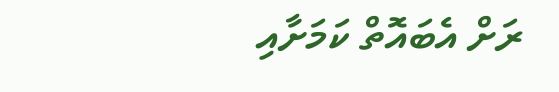ރަށް އެބައޮތް ކަމަށާއި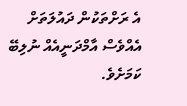އެ ރަށްތަކުން ދައުލަތަށް އެއްވެސް އާމްދަނީއެއް ނުލިބޭ ކަމަށެވެ.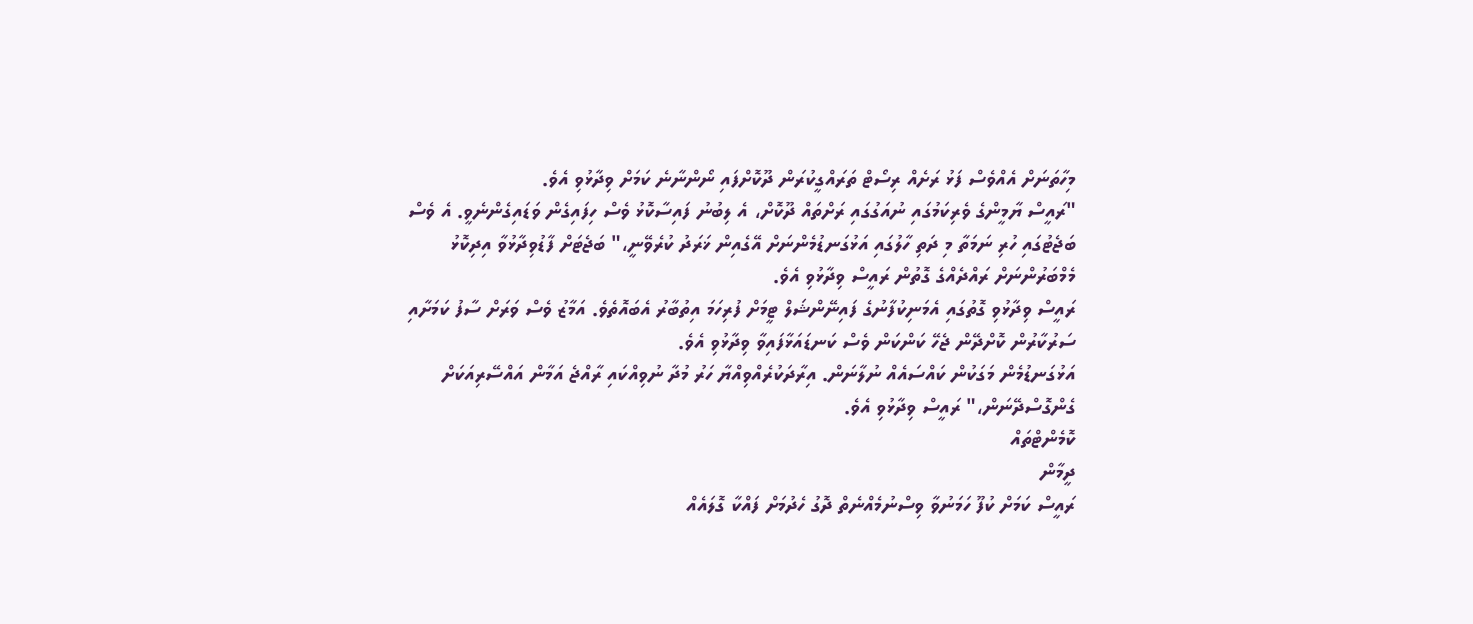މިހާތަނަށް އެއްވެސް ފަޅު ރަށެއް ރިސޯޓް ތަރައްގީކުރަން ދޫކޮށްފައި ނޯންނާނެ ކަމަށް ވިދާޅުވި އެވެ.
"ރައީސް ޔާމީންގެ ވެރިކަމުގައި ނުއަގުގައި ރަށްތައް ދޫކޮށް، އެ ލިބުނު ފައިސާކޮޅު ވެސް ހިފައިގެން ވަޑައިގެންނެވީ. އެ ވެސް ބަޖެޓުގައި ހުރި ނަމަތާ މި ދަތި ހާލުގައި އަޅުގަނޑުމެންނަށް އޭގެއިން ޚަރަދު ކުރެވޭނީ،" ބަޖެޓަށް ފާޑުވިދާޅުވާ އިދިކޮޅު މެމްބަރުންނަށް ރައްދެއްގެ ގޮތުން ރައީސް ވިދާޅުވި އެވެ.
ރައީސް ވިދާޅުވި ގޮތުގައި އެމަނިކުފާނުގެ ފައިނޭންޝަލް ޓީމަށް ފުރިހަމަ އިތުބާރު އެބައޮތެވެ. އަމާޒު ވެސް ވަރަށް ސާފު ކަމަށާއި ސަރުކާރުން ކޮށްދޭން ޖެހޭ ކަންކަން ވެސް ކަނޑައަޅާފައިވާ ވިދާޅުވި އެވެ.
އަޅުގަނޑުމެން މަގަކުން ކައްސައެއް ނުލާނަން. އިރާދަކުރެއްވިއްޔާ ހަރު މުދާ ނުވިއްކައި ރާއްޖެ އަމާން އައްސޭރިއަކަށް ގެންގޮސްދޭނަން،" ރައީސް ވިދާޅުވި އެވެ.
ކޮމެންޓްތައް
ދީމާން
ރައީސް ކަމަށް ކުފޫ ހަމަނުވާ ވިސްނުމެއްނެތް ދޮގު ހެދުމަށް ފައްކާ ގޮލައެއް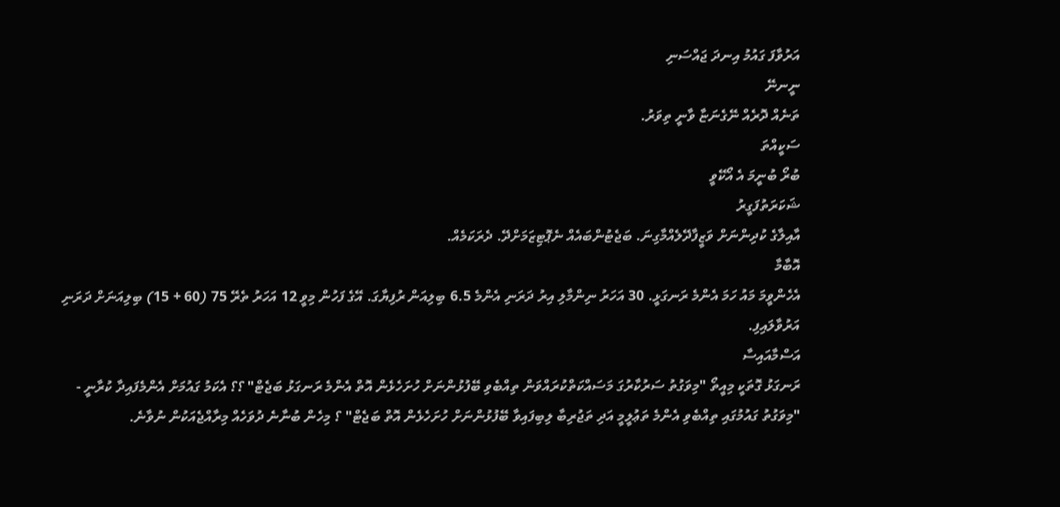އަރުވާފަ ގައުމު އިނދަ ޖައްސަނި
ނީނނޭ
ތަނެއް ދޮރެއް ނޭގެނަޏާ ވާނީ ތިވަރު.
ސަކީއްތަ
ބުރޯ ބުނީމަ އެ އޯކޭވީ
ޝަކަރަތުފަގީރު
އާއިލާގެ ކުދިންނަށް ވަޒީފާދޭލެއްމާގިނަ. ބަޖެޓުންބައެއް ނެޕޮޓިޒަމަށްދޭ. ދެރަކަމެއް.
އޮބާމާ
އެހެންވީމަ މައު ހަމަ އެންމެ ރަނގަޅީ. 30 އަހަރު ނިންމާލި އިރު ދަރަނި އެންމެ 6.5 ބިލިއަން ރުފިޔާގަ. އޭގެ ފަހުން މިވީ 12 އަހަރު ތެރޭ 75 (60 + 15) ބިލިއަނަށް ދަރަނި އަރުވާލައިފި.
އަސްމާއައިސާ
ރަނގަޅު ގޮތަކީ މިއީތޯ "މިވަގުތު ސަރުކާރުގަ މަސައްކަތްކުރައްވަން ތިއްބެވި ބޭފުޅުންނަށް ހުށަހެޅެން އޮތް އެންމެ ރަނގަޅު ބަޖެޓް" ؟؟ އެކަމު ގައުމަށް އެންމެފައިދާ ކުރާނީ - "މިވަގުތު ގައުމުގައި ތިއްބެވި އެންމެ ތަޢުލީމީ އަދި ތަޖުރިބާ ލިބިފައިވާ ބޭފުޅުންނަށް ހުށަހެޅެން އޮތް ބަޖެޓް" ؟ މިހެން ބުނާނެ ދުވަހެއް މިރާއްޖެއަކުން ނުވާނެ.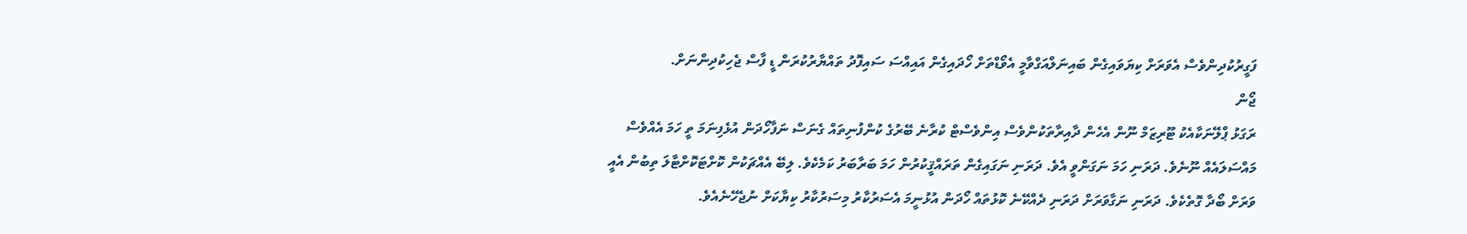ފަގީރުކުދިންވެސް އެވަރަށް ކިޔަވައިގެން ބައިނަލްއަގްވާމީ އެވޯޑްތަށް ހޯދައިގެން އައިއްސަ ސައިފޮދު ތައްޔާރުކުރަން ޑީ ފާސް ޖެހިކުދިންނަށް.
ޖޯން
ރަގަޅު ޕްލޭނަކާއެކު ޓޫރިޒަމް ނޫން އެހެން ދާއިރާތަކުންވެސް އިންވެސްޓް ކުރާނެ ބޭރުގެ ކުންފުނިތައް ގެނަސް ނަފާހޯދަން އުޅެފިނަމަ ތީ ހަމަ އެއްވެސް މައްސަލައެއް ނޫނެވެ. ދަރަނި ހަމަ ނަގަންވީ އެވެ. ދަރަނި ނަގައިގެން ތަރައްޤީކުރުން ހަމަ ބަރާބަރު ކަމެކެވެ. ލިބޭ އެއްޗަކުން ކޮށްޓަކޮށްޓާލަ ތިބުން އެއީ ވަރަށް ބޯދާ ގޮތެކެވެ. ދަރަނި ނަގާވަރަށް ދަރަނި ދެއްކޭނެ ކޮޅުތައް ހޯދަން އުޅުނީމަ އެސަރުކާރު މިސަރުކާރު ކިޔާކަށް ނުޖެހޭނެއެވެ.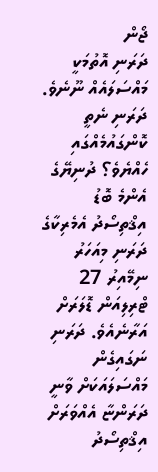ޖޯން
ދަރަނި އޮތުމަކީ މައްސަލައެއް ނޫނެވެ. ދަރަނި ނެތީ ކޮންގައުމެއްގައި ހެއްޔެވެ؟ ދުނިޔޭގެ އެންމެ ބޮޑު އިޤްތިސޯދު އެމެރިކާގެ ދަރަނި މިއަހަރު ނިމޭއިރު 27 ޓްރިލިއަން ޑޮލަރަށް އަރާނެއެވެ. ދަރަނި ނަގައިގެން މައްސަލައަކަށް ވާނީ ދަރަންޏާ އެއްވަރަށް އިޤްތިސޯދު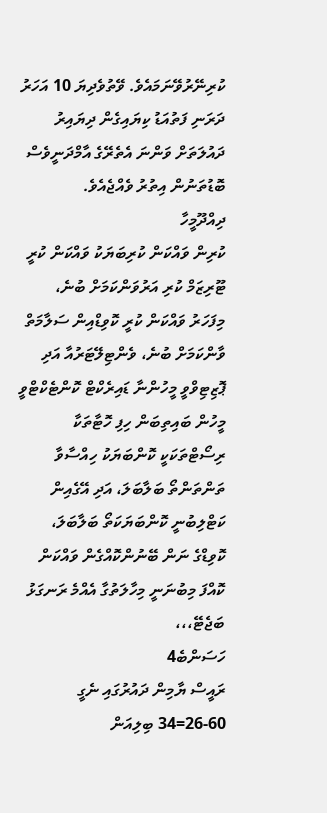ކުރިނޭރުވޭނަމައެވެ. ވޭތުވެދިޔަ 10 އަހަރު ދަރަނި ފަތުއަޑު ކިޔައިގެން ދިޔައިރު ދައުލަތަށް ވަންނަ އެތެރޭގެ އާމްދަނީވެސް ބޮޑުތަނުން އިތުރު ވެއްޖެއެވެ.
ދިއްދޫމީހާ
ކުރިން ވައްކަން ކުރިބަޔަކު ވައްކަން ކުރީ ޓޫރިޒަމް ކުރި އަރުވަންކަމަށް ބުނެ، މިފަހަރު ވައްކަން ކުރީ ކޮވިޑްއިން ސަލާމަތް ވާންކަމަށް ބުނެ، ވެންޓިލޭޓަރުއާ އަދި ޕޮޒިޓިވްވީ މީހުންނާ ޑައިރެކްޓް ކޮންޓެކްޓްވީ މީހުން ބައިތިބަން ހިފި ހޮޓާތަކާ ރިސޯޓްތަކަކީ ކޮންބަޔަކު ހިއްސާވާ ތަންތަންތޯ ބަލާބަލަ، އަދި އޭގެއިން ކަޓްލިބުނީ ކޮންބަޔަކަތޯ ބަލާބަލަ، ކޮވިޑްގެ ނަން ބޭނުންކޮއްގެން ވައްކަން ކޮއްފަ މިބުނަނީ މިހާލަތުގާ އެއްމެ ރަނގަޅު ބަޖެޓޭ،،،
ހަސަންބެ4
ރައީސް ޔާމިން ދައުރުގައި ނެގީ 60-26=34 ބިލިއަން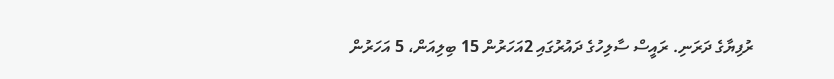ރުފިޔާގެ ދަރަނި. ރައީސް ސާލިހުގެ ދައުރުގައި 2އަހަރުން 15 ބިލިއަން، 5 އަހަރުން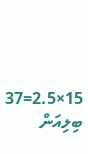15×2.5=37 ބިލިއަން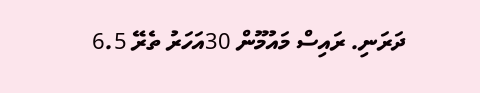ދަރަނި. ރައިސް މައުމޫން 30އަހަރު ތެރޭ 6.5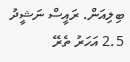ބިލިއަން. ރައީސް ނަޝީދު 2.5 އަހަރު ތެރޭ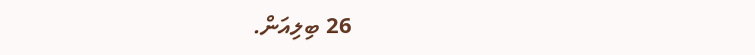26 ބިލިއަން.